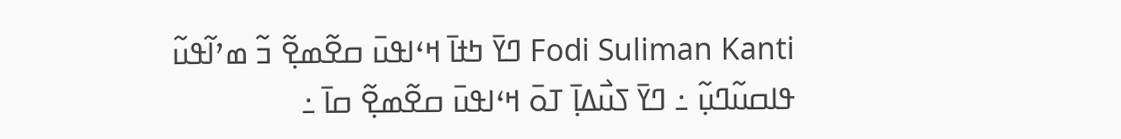Fodi Suliman Kanti ߣߌ߫ ߤߙߊ߫ ߞߵߊߟߎ߫ ߛߐ߬ߘߐ߲߬ ߏ߬ ߘߴߊ߬ߟߎ߬ ߟߊߛߎ߬ߣߎ߲߬ ߸ ߣߌ߫ ߖߎ߯ߡߊ߲߫ ߠߋ߫ ߞߵߊߟߎ߫ ߛߐ߬ߘߐ߲߬ ߛߊ߫ ߸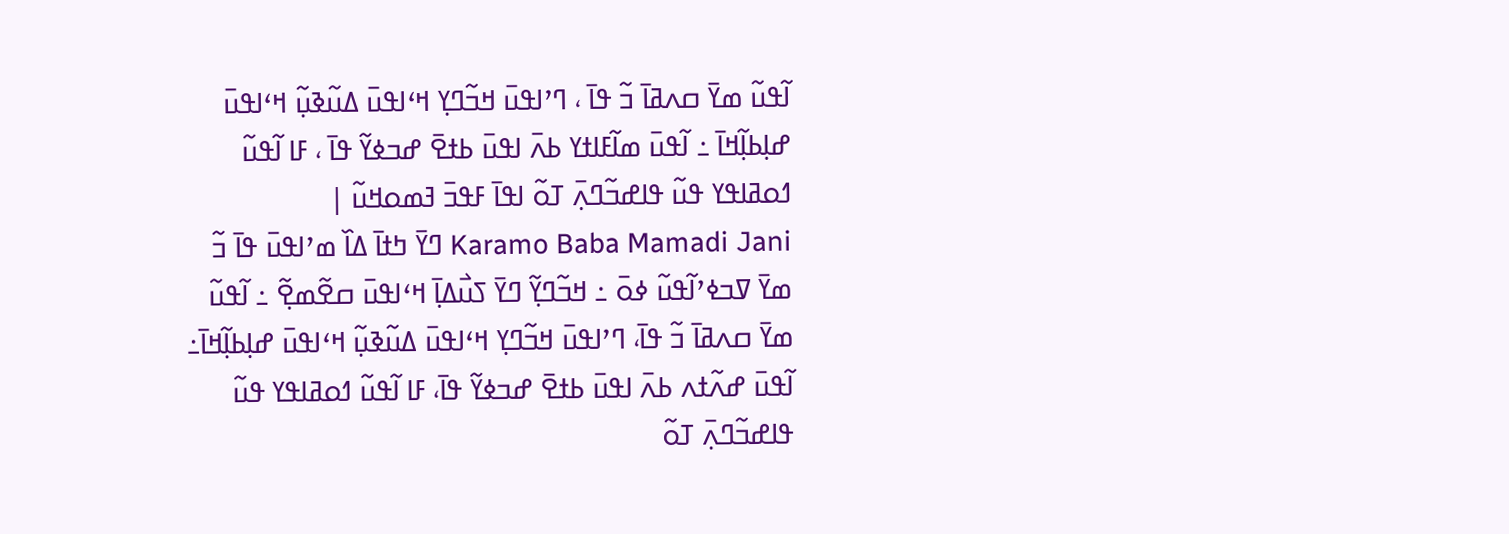ߊ߬ߟߎ߬ ߘߌ߫ ߛߍߥߊ߫ ߏ߬ ߟߊ߫ ، ߣߴߊߟߎ߫ ߞߏ߬ߣߌ߲ ߞߵߊߟߎ߫ ߡߎ߬ߢߎ߲߬ ߞߵߊߟߎ߫ ߝߊ߲ߕߊ߲߬ߞߊ߫ ߸ ߊ߬ߟߎ߫ ߘߊ߬ߓߊߙߌ ߕߍ߫ ߊߟߎ߫ ߕߙߐ߫ ߝߏߦߌ߬ ߟߊ߫ ، ߓߊ ߊ߬ߟߎ߬ ߗߋߥߊߟߌ ߟߎ߬ ߟߊߝߏ߬ߣߍ߲߫ ߠߋ߬ ߊߟߊ߫ ߓߟߏ߫ ߔߘߋߞߎ߬ |
Karamo Baba Mamadi Jani ߣߌ߫ ߤߙߊ߫ ߡߊ߰ ߘߴߊߟߎ߫ ߟߊ߫ ߏ߬ ߘߌ߫ ߜߏߦߴߊ߬ߟߎ߬ ߦߋ߫ ߸ ߞߏ߬ߣߌ߲߬ ߣߌ߫ ߖߎ߯ߡߊ߲߫ ߞߵߊߟߎ߫ ߛߐ߬ߘߐ߲߬ ߸ ߊ߬ߟߎ߬ ߘߌ߫ ߛߍߥߊ߫ ߏ߬ ߟߊ߫، ߣߴߊߟߎ߫ ߞߏ߬ߣߌ߲ ߞߵߊߟߎ߫ ߡߎ߬ߢߎ߲߬ ߞߵߊߟߎ߫ ߝߊ߲ߕߊ߲߬ߞߊ߫߸ ߊ߬ߟߎ߫ ߝߍ߬ߙߍ ߕߍ߫ ߊߟߎ߫ ߕߙߐ߫ ߝߏߦߌ߬ ߟߊ߫، ߓߊ ߊ߬ߟߎ߬ ߗߋߥߊߟߌ ߟߎ߬ ߟߊߝߏ߬ߣߍ߲߫ ߠߋ߬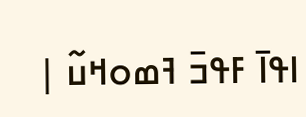ߊߟߊ߫ ߓߟߏ߫ ߔߘߋߞߎ߬ |